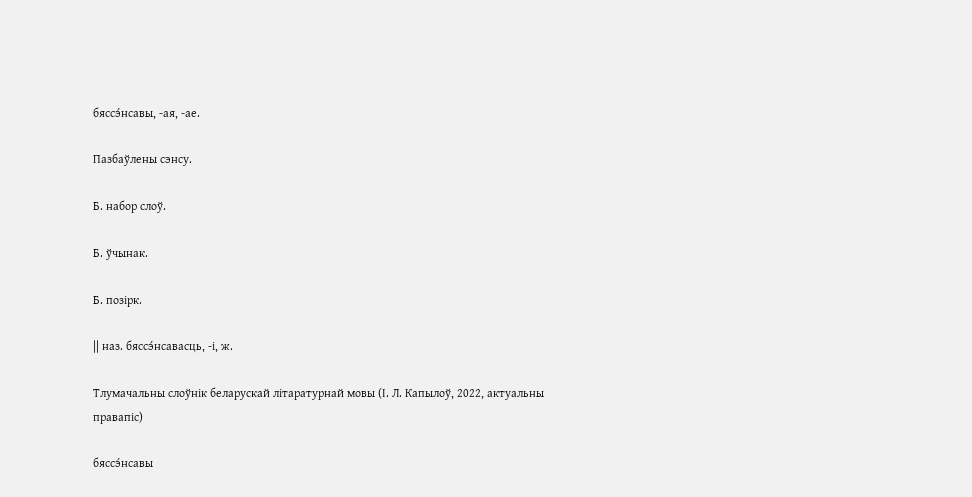бяссэ́нсавы, -ая, -ае.

Пазбаўлены сэнсу.

Б. набор слоў.

Б. ўчынак.

Б. позірк.

|| наз. бяссэ́нсавасць, -і, ж.

Тлумачальны слоўнік беларускай літаратурнай мовы (І. Л. Капылоў, 2022, актуальны правапіс)

бяссэ́нсавы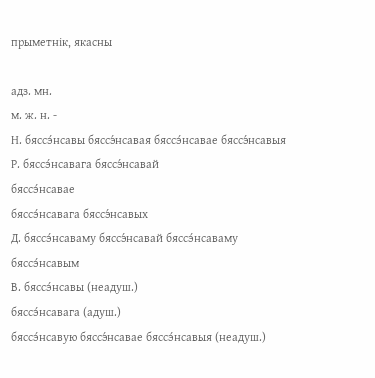прыметнік, якасны

адз. мн.
м. ж. н. -
Н. бяссэ́нсавы бяссэ́нсавая бяссэ́нсавае бяссэ́нсавыя
Р. бяссэ́нсавага бяссэ́нсавай
бяссэ́нсавае
бяссэ́нсавага бяссэ́нсавых
Д. бяссэ́нсаваму бяссэ́нсавай бяссэ́нсаваму бяссэ́нсавым
В. бяссэ́нсавы (неадуш.)
бяссэ́нсавага (адуш.)
бяссэ́нсавую бяссэ́нсавае бяссэ́нсавыя (неадуш.)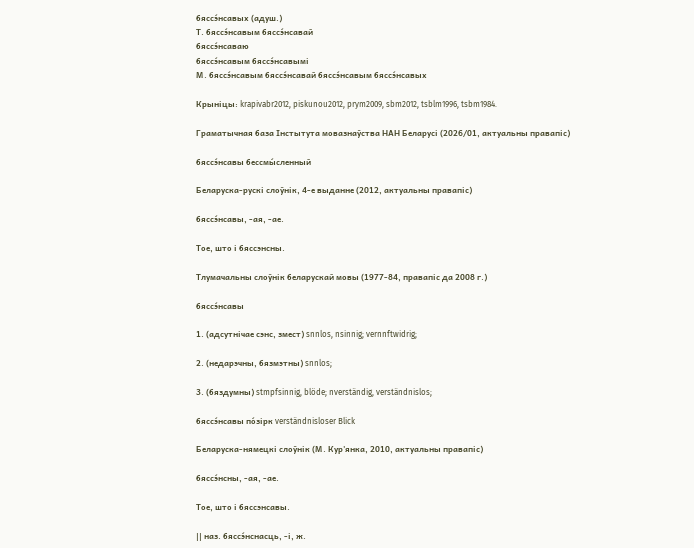бяссэ́нсавых (адуш.)
Т. бяссэ́нсавым бяссэ́нсавай
бяссэ́нсаваю
бяссэ́нсавым бяссэ́нсавымі
М. бяссэ́нсавым бяссэ́нсавай бяссэ́нсавым бяссэ́нсавых

Крыніцы: krapivabr2012, piskunou2012, prym2009, sbm2012, tsblm1996, tsbm1984.

Граматычная база Інстытута мовазнаўства НАН Беларусі (2026/01, актуальны правапіс)

бяссэ́нсавы бессмы́сленный

Беларуска-рускі слоўнік, 4-е выданне (2012, актуальны правапіс)

бяссэ́нсавы, ‑ая, ‑ае.

Тое, што і бяссэнсны.

Тлумачальны слоўнік беларускай мовы (1977-84, правапіс да 2008 г.)

бяссэ́нсавы

1. (адсутнічае сэнс, змест) snnlos, nsinnig; vernnftwidrig;

2. (недарэчны, бязмэтны) snnlos;

3. (бяздумны) stmpfsinnig, blöde; nverständig, verständnislos;

бяссэ́нсавы по́зірк verständnisloser Blick

Беларуска-нямецкі слоўнік (М. Кур'янка, 2010, актуальны правапіс)

бяссэ́нсны, -ая, -ае.

Тое, што і бяссэнсавы.

|| наз. бяссэ́нснасць, -і, ж.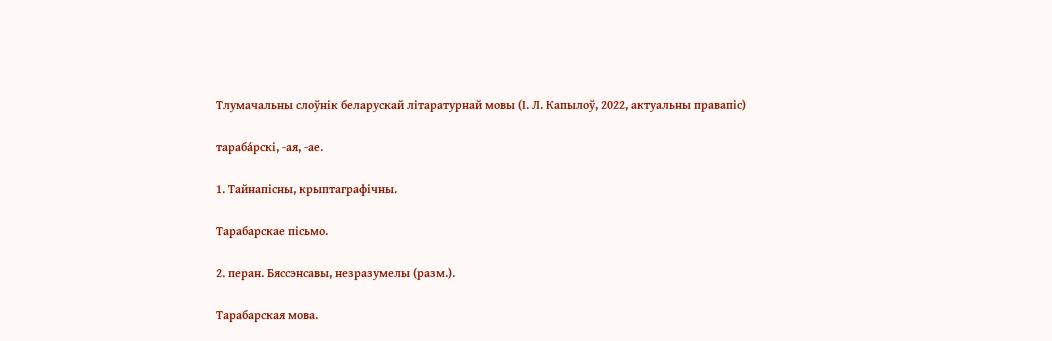Тлумачальны слоўнік беларускай літаратурнай мовы (І. Л. Капылоў, 2022, актуальны правапіс)

тараба́рскі, -ая, -ае.

1. Тайнапісны, крыптаграфічны.

Тарабарскае пісьмо.

2. перан. Бяссэнсавы, незразумелы (разм.).

Тарабарская мова.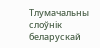Тлумачальны слоўнік беларускай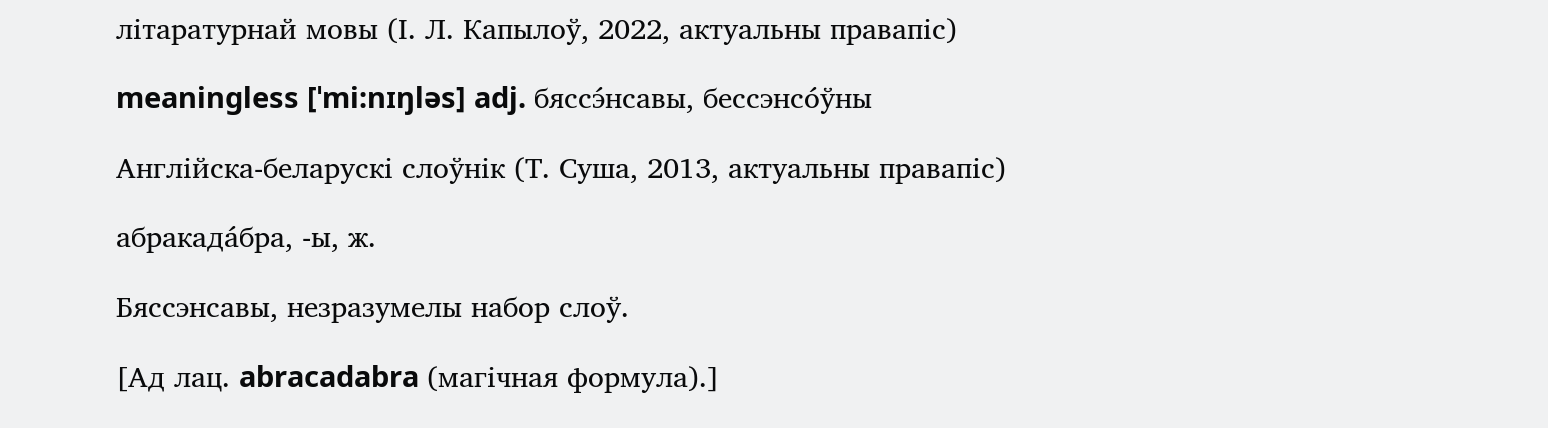літаратурнай мовы (І. Л. Капылоў, 2022, актуальны правапіс)

meaningless [ˈmi:nɪŋləs] adj. бяссэ́нсавы, бессэнсо́ўны

Англійска-беларускі слоўнік (Т. Суша, 2013, актуальны правапіс)

абракада́бра, ‑ы, ж.

Бяссэнсавы, незразумелы набор слоў.

[Ад лац. abracadabra (магічная формула).]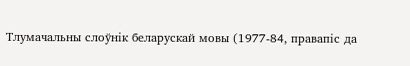Тлумачальны слоўнік беларускай мовы (1977-84, правапіс да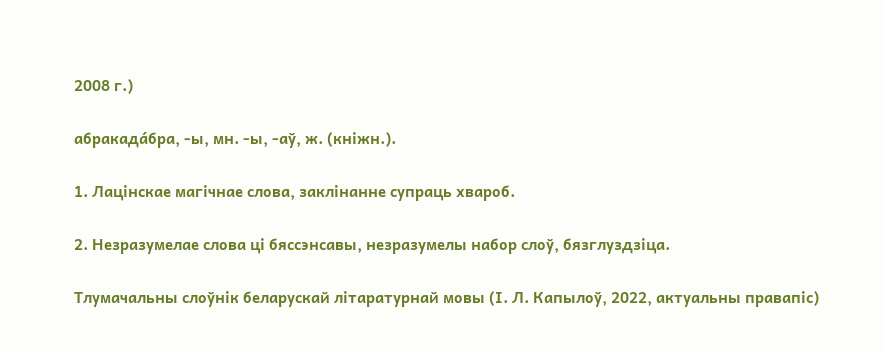2008 г.)

абракада́бра, -ы, мн. -ы, -аў, ж. (кніжн.).

1. Лацінскае магічнае слова, заклінанне супраць хвароб.

2. Незразумелае слова ці бяссэнсавы, незразумелы набор слоў, бязглуздзіца.

Тлумачальны слоўнік беларускай літаратурнай мовы (І. Л. Капылоў, 2022, актуальны правапіс)